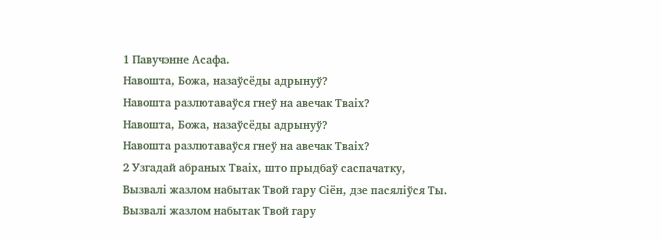1 Павучэнне Асафа.
Навошта, Божа, назаўсёды адрынуў?
Навошта разлютаваўся гнеў на авечак Тваіх?
Навошта, Божа, назаўсёды адрынуў?
Навошта разлютаваўся гнеў на авечак Тваіх?
2 Узгадай абраных Тваіх, што прыдбаў саспачатку,
Вызвалі жазлом набытак Твой гару Сіён, дзе пасяліўся Ты.
Вызвалі жазлом набытак Твой гару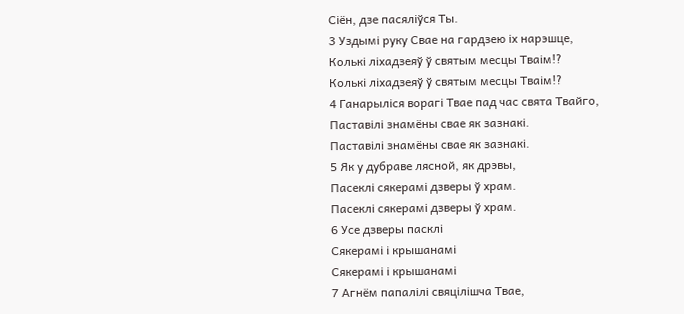Сіён, дзе пасяліўся Ты.
3 Уздымі руку Свае на гардзею іх нарэшце,
Колькі ліхадзеяў ў святым месцы Тваім!?
Колькі ліхадзеяў ў святым месцы Тваім!?
4 Ганарыліся ворагі Твае пад час свята Твайго,
Паставілі знамёны свае як зазнакі.
Паставілі знамёны свае як зазнакі.
5 Як у дубраве лясной, як дрэвы,
Пасеклі сякерамі дзверы ў храм.
Пасеклі сякерамі дзверы ў храм.
6 Усе дзверы пасклі
Сякерамі і крышанамі
Сякерамі і крышанамі
7 Агнём папалілі свяцілішча Твае,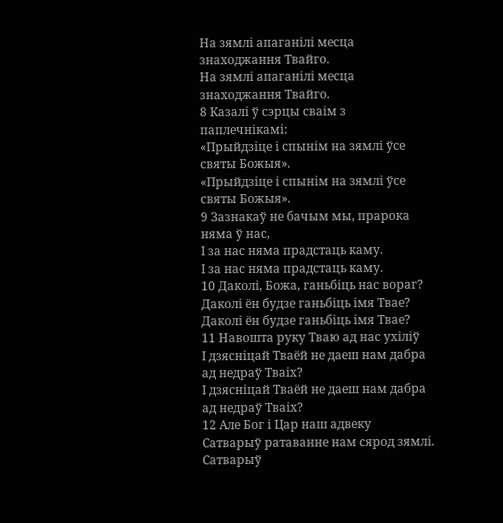На зямлі апаганілі месца знаходжання Твайго.
На зямлі апаганілі месца знаходжання Твайго.
8 Казалі ў сэрцы сваім з паплечнікамі:
«Прыйдзіце і спынім на зямлі ўсе святы Божыя».
«Прыйдзіце і спынім на зямлі ўсе святы Божыя».
9 Зазнакаў не бачым мы, прарока няма ў нас,
І за нас няма прадстаць каму.
І за нас няма прадстаць каму.
10 Даколі, Божа, ганьбіць нас вораг?
Даколі ён будзе ганьбіць імя Твае?
Даколі ён будзе ганьбіць імя Твае?
11 Навошта руку Тваю ад нас ухіліў
І дзясніцай Тваёй не даеш нам дабра ад недраў Тваіх?
І дзясніцай Тваёй не даеш нам дабра ад недраў Тваіх?
12 Але Бог і Цар наш адвеку
Сатварыў ратаванне нам сярод зямлі.
Сатварыў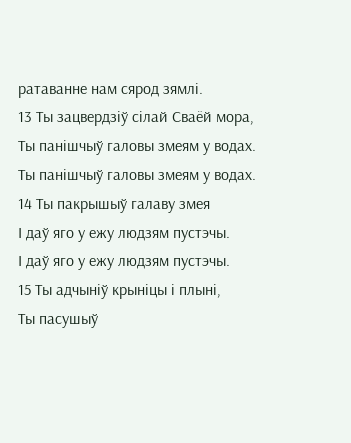ратаванне нам сярод зямлі.
13 Ты зацвердзіў сілай Сваёй мора,
Ты панішчыў галовы змеям у водах.
Ты панішчыў галовы змеям у водах.
14 Ты пакрышыў галаву змея
І даў яго у ежу людзям пустэчы.
І даў яго у ежу людзям пустэчы.
15 Ты адчыніў крыніцы і плыні,
Ты пасушыў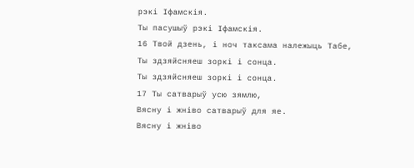рэкі Іфамскія.
Ты пасушыў рэкі Іфамскія.
16 Твой дзень, і ноч таксама належыць Табе,
Ты здзяйсняеш зоркі і сонца.
Ты здзяйсняеш зоркі і сонца.
17 Ты сатварыў усю зямлю,
Вясну і жніво сатварыў для яе.
Вясну і жніво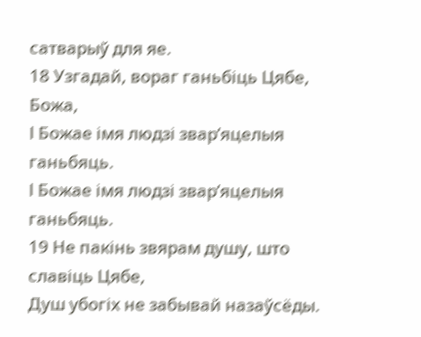сатварыў для яе.
18 Узгадай, вораг ганьбіць Цябе, Божа,
І Божае імя людзі звар’яцелыя ганьбяць.
І Божае імя людзі звар’яцелыя ганьбяць.
19 Не пакінь звярам душу, што славіць Цябе,
Душ убогіх не забывай назаўсёды.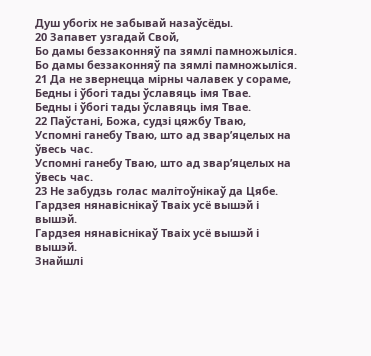Душ убогіх не забывай назаўсёды.
20 Запавет узгадай Свой,
Бо дамы беззаконняў па зямлі памножыліся.
Бо дамы беззаконняў па зямлі памножыліся.
21 Да не звернецца мірны чалавек у сораме,
Бедны і ўбогі тады ўславяць імя Твае.
Бедны і ўбогі тады ўславяць імя Твае.
22 Паўстані, Божа, судзі цяжбу Тваю,
Успомні ганебу Тваю, што ад звар’яцелых на ўвесь час.
Успомні ганебу Тваю, што ад звар’яцелых на ўвесь час.
23 Не забудзь голас малітоўнікаў да Цябе.
Гардзея нянавіснікаў Тваіх усё вышэй і вышэй.
Гардзея нянавіснікаў Тваіх усё вышэй і вышэй.
Знайшлі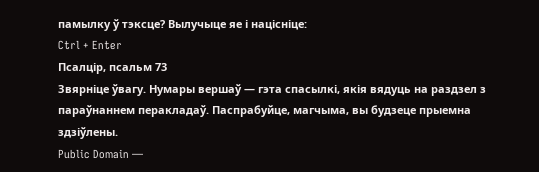памылку ў тэксце? Вылучыце яе і націсніце:
Ctrl + Enter
Псалцір, псальм 73
Звярніце ўвагу. Нумары вершаў — гэта спасылкі, якія вядуць на раздзел з параўнаннем перакладаў. Паспрабуйце, магчыма, вы будзеце прыемна здзіўлены.
Public Domain —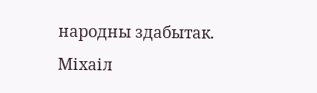народны здабытак.
Міхаіл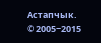Астапчык.
© 2005−2015